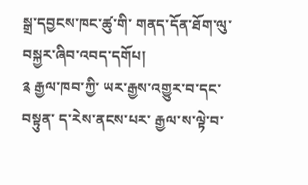སྒྲ་དབྱངས་ཁང་ཚུ་གི་ གནད་དོན་ཐོག་ལུ་ བསྐྱར་ཞིབ་འབད་དགོཔ།
༉ རྒྱལ་ཁབ་ཀྱི་ ཡར་རྒྱས་འགྱུར་བ་དང་བསྟུན་ ད་རེས་ནངས་པར་ རྒྱལ་ས་ལྟེ་བ་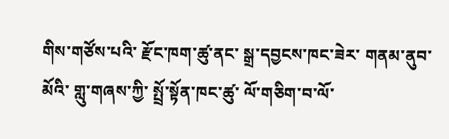གིས་གཙོས་པའི་ རྫོང་ཁག་ཚུ་ནང་ སྒྲ་དབྱངས་ཁང་ཟེར་ གནམ་ནུབ་མོའི་ གླུ་གཞས་ཀྱི་ སྤྲོ་སྟོན་ཁང་ཚུ་ ལོ་གཅིག་བ་ལོ་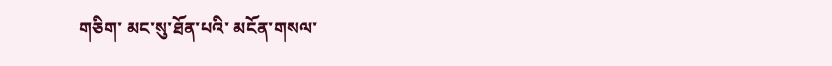གཅིག་ མང་སུ་ཐོན་པའི་ མངོན་གསལ་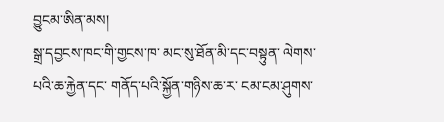བྱུངམ་ཨིན་མས།
སྒྲ་དབྱངས་ཁང་གི་གྱངས་ཁ་ མང་སུ་ཐོན་མི་དང་བསྟུན་ ལེགས་པའི་ཆ་རྐྱེན་དང་ གནོད་པའི་སྐྱོན་གཉིས་ཆ་ར་ ངམ་ངམ་ཤུགས་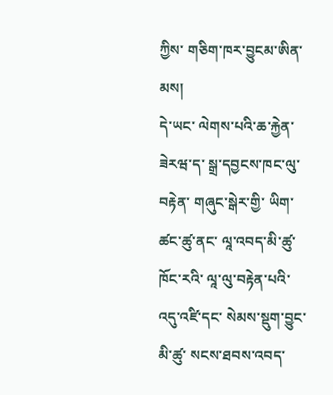ཀྱིས་ གཅིག་ཁར་བྱུངམ་ཨིན་མས།
དེ་ཡང་ ལེགས་པའི་ཆ་རྐྱེན་ཟེརཝ་ད་ སྒྲ་དབྱངས་ཁང་ལུ་བརྟེན་ གཞུང་སྒེར་གྱི་ ཡིག་ཚང་ཚུ་ནང་ ལཱ་འབད་མི་ཚུ་ ཁོང་རའི་ ལཱ་ལུ་བརྟེན་པའི་ འདུ་འཛི་དང་ སེམས་སྡུག་བྱུང་མི་ཚུ་ སངས་ཐབས་འབད་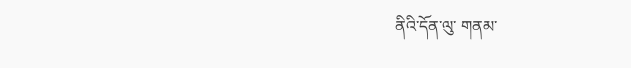ནིའི་དོན་ལུ་ གནམ་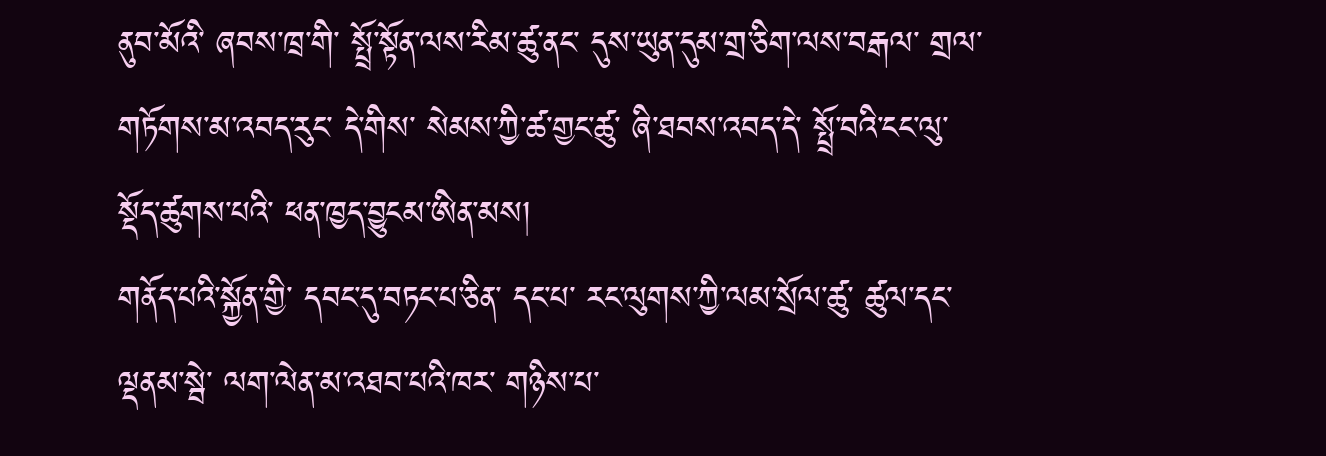ནུབ་མོའི་ ཞབས་ཁྲ་གི་ སྤྲོ་སྟོན་ལས་རིམ་ཚུ་ནང་ དུས་ཡུན་དུམ་གྲ་ཅིག་ལས་བརྒལ་ གྲལ་གཏོགས་མ་འབད་རུང་ དེ་གིས་ སེམས་ཀྱི་ཚ་གྱང་ཚུ་ ཞི་ཐབས་འབད་དེ་ སྤྲོ་བའི་ངང་ལུ་ སྡོད་ཚུགས་པའི་ ཕན་ཁྱད་བྱུངམ་ཨིན་མས།
གནོད་པའི་སྐྱོན་གྱི་ དབང་དུ་བཏང་པ་ཅིན་ དང་པ་ རང་ལུགས་ཀྱི་ལམ་སྲོལ་ཚུ་ ཚུལ་དང་ལྡནམ་སྦེ་ ལག་ལེན་མ་འཐབ་པའི་ཁར་ གཉིས་པ་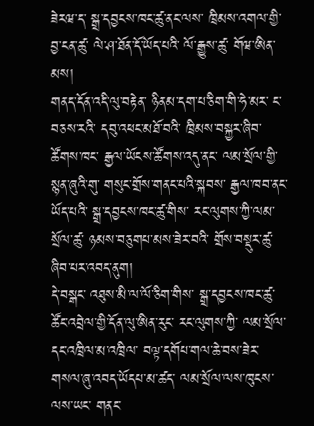ཟེརཝ་ད་ སྒྲ་དབྱངས་ཁང་ཚུ་ནང་ལས་ ཁྲིམས་འགལ་གྱི་ བྱ་ངན་ཚུ་ ལེ་ཤ་ཐོན་དོ་ཡོད་པའི་ ལོ་རྒྱུས་ཚུ་ གོཝ་ཨིན་མས།
གནད་དོན་འདི་ལུ་བརྟེན་ ཉིནམ་དག་པ་ཅིག་གི་ཧེ་མར་ ང་བཅས་རའི་ དབུ་འཕང་མཐོ་བའི་ ཁྲིམས་བསྐྱར་ཞིབ་ཚོགས་ཁང་ རྒྱལ་ཡོངས་ཚོགས་འདུ་ནང་ ལམ་སྲོལ་གྱི་སྙན་ཞུའི་གུ་ གསུང་གྲོས་གནང་པའི་སྐབས་ རྒྱལ་ཁབ་ནང་ཡོད་པའི་ སྒྲ་དབྱངས་ཁང་ཚུ་གིས་ རང་ལུགས་ཀྱི་ལམ་སྲོལ་ཚུ་ ཉམས་བཅུགཔ་མས་ཟེར་བའི་ གྲོས་བསྡུར་ཚུ་ ཞིབ་པར་འབད་ནུག།
དེ་བསྒང་ འཐུས་མི་ལ་ལོ་ཅིག་གིས་ སྒྲ་དབྱངས་ཁང་ཚུ་ ཚོང་འབྲེལ་གྱི་དོན་ལུ་ཨིན་རུང་ རང་ལུགས་ཀྱི་ ལམ་སྲོལ་དང་འཁྲིལ་མ་འཁྲིལ་ བལྟ་དགོཔ་གལ་ཆེ་བས་ཟེར་ གསལ་ཞུ་འབད་ཡོདཔ་མ་ཚད་ ལམ་སྲོལ་ལས་ཁུངས་ལས་ཡང་ གནང་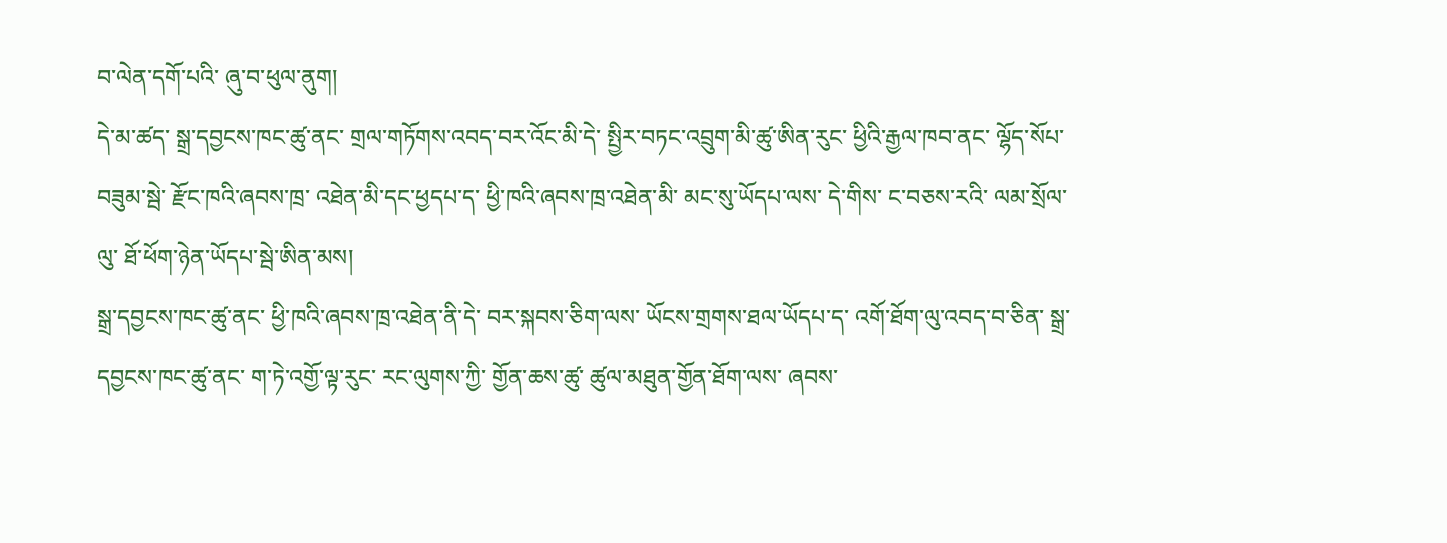བ་ལེན་དགོ་པའི་ ཞུ་བ་ཕུལ་ནུག།
དེ་མ་ཚད་ སྒྲ་དབྱངས་ཁང་ཚུ་ནང་ གྲལ་གཏོགས་འབད་བར་འོང་མི་དེ་ སྤྱིར་བཏང་འབྲུག་མི་ཚུ་ཨིན་རུང་ ཕྱིའི་རྒྱལ་ཁབ་ནང་ ལྷོད་སོཔ་བཟུམ་སྦེ་ རྫོང་ཁའི་ཞབས་ཁྲ་ འཐེན་མི་དང་ཕྱདཔ་ད་ ཕྱི་ཁའི་ཞབས་ཁྲ་འཐེན་མི་ མང་སུ་ཡོདཔ་ལས་ དེ་གིས་ ང་བཅས་རའི་ ལམ་སྲོལ་ལུ་ ཐོ་ཕོག་ཉེན་ཡོདཔ་སྦེ་ཨིན་མས།
སྒྲ་དབྱངས་ཁང་ཚུ་ནང་ ཕྱི་ཁའི་ཞབས་ཁྲ་འཐེན་ནི་དེ་ བར་སྐབས་ཅིག་ལས་ ཡོངས་གྲགས་ཐལ་ཡོདཔ་ད་ འགོ་ཐོག་ལུ་འབད་བ་ཅིན་ སྒྲ་དབྱངས་ཁང་ཚུ་ནང་ ག་ཏེ་འགྱོ་ལྟ་རུང་ རང་ལུགས་ཀྱི་ གྱོན་ཆས་ཚུ་ ཚུལ་མཐུན་གྱོན་ཐོག་ལས་ ཞབས་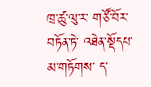ཁྲ་ཚུ་ལུ་ར་ གཙོ་བོར་བཏོན་ཏེ་ འཐེན་སྡོདཔ་མ་གཏོགས་ ད་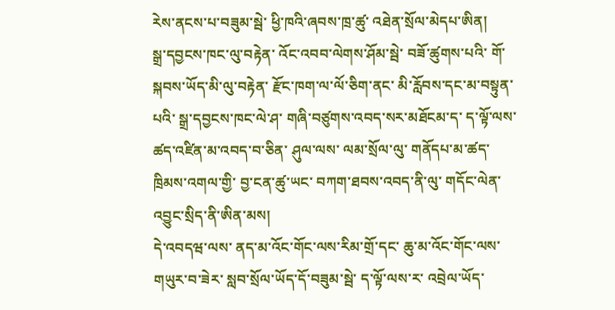རེས་ནངས་པ་བཟུམ་སྦེ་ ཕྱི་ཁའི་ཞབས་ཁྲ་ཚུ་ འཐེན་སྲོལ་མེདཔ་ཨིན།
སྒྲ་དབྱངས་ཁང་ལུ་བརྟེན་ འོང་འབབ་ལེགས་ཤོམ་སྦེ་ བཟོ་ཚུགས་པའི་ གོ་སྐབས་ཡོད་མི་ལུ་བརྟེན་ རྫོང་ཁག་ལ་ལོ་ཅིག་ནང་ མི་རློབས་དང་མ་བསྟུན་པའི་ སྒྲ་དབྱངས་ཁང་ལེ་ཤ་ གཞི་བཙུགས་འབད་སར་མཐོངམ་ད་ ད་ལྟོ་ལས་ ཚད་འཛིན་མ་འབད་བ་ཅིན་ ཤུལ་ལས་ ལམ་སྲོལ་ལུ་ གནོདཔ་མ་ཚད་ ཁྲིམས་འགལ་གྱི་ བྱ་ངན་ཚུ་ཡང་ བཀག་ཐབས་འབད་ནི་ལུ་ གདོང་ལེན་འབྱུང་སྲིད་ནི་ཨིན་མས།
དེ་འབདཝ་ལས་ ནད་མ་འོང་གོང་ལས་རིམ་གྲོ་དང་ ཆུ་མ་འོང་གོང་ལས་གཡུར་བ་ཟེར་ སླབ་སྲོལ་ཡོད་དོ་བཟུམ་སྦེ་ ད་ལྟོ་ལས་ར་ འབྲེལ་ཡོད་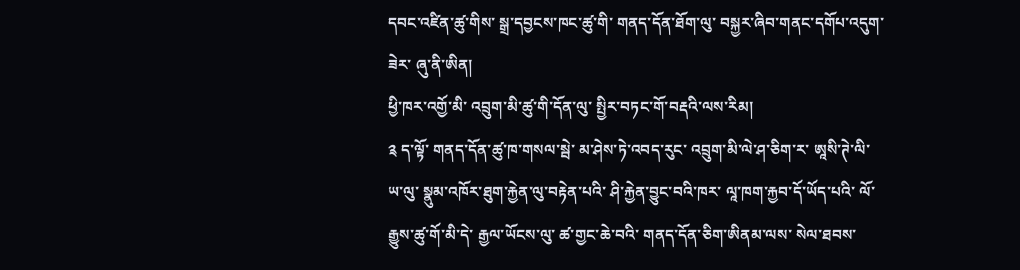དབང་འཛིན་ཚུ་གིས་ སྒྲ་དབྱངས་ཁང་ཚུ་གི་ གནད་དོན་ཐོག་ལུ་ བསྐྱར་ཞིབ་གནང་དགོཔ་འདུག་ཟེར་ ཞུ་ནི་ཨིན།
ཕྱི་ཁར་འགྱོ་མི་ འབྲུག་མི་ཚུ་གི་དོན་ལུ་ སྤྱིར་བཏང་གོ་བརྡའི་ལས་རིམ།
༉ ད་ལྟོ་ གནད་དོན་ཚུ་ཁ་གསལ་སྦེ་ མ་ཤེས་ཏེ་འབད་རུང་ འབྲུག་མི་ལེ་ཤ་ཅིག་ར་ ཨཱསི་ཊེ་ལི་ཡ་ལུ་ སྣུམ་འཁོར་ཐུག་རྐྱེན་ལུ་བརྟེན་པའི་ ཤི་རྐྱེན་བྱུང་བའི་ཁར་ ལཱ་ཁག་རྐྱབ་དོ་ཡོད་པའི་ ལོ་རྒྱུས་ཚུ་གོ་མི་དེ་ རྒྱལ་ཡོངས་ལུ་ ཚ་གྱང་ཆེ་བའི་ གནད་དོན་ཅིག་ཨིནམ་ལས་ སེལ་ཐབས་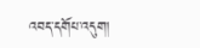འབད་དགོཔ་འདུག།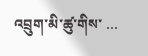འབྲུག་མི་ཚུ་གིས་ …